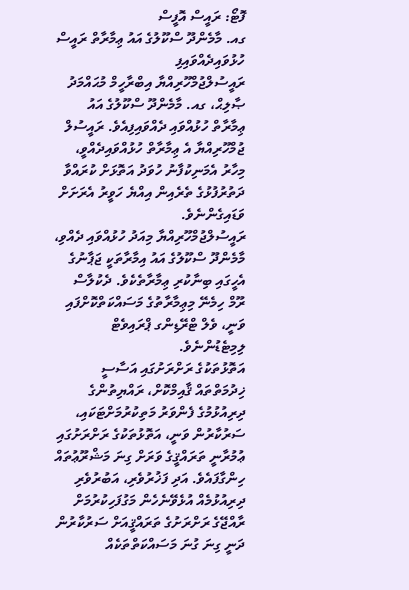ފޮޓޯ: ރައީސް އޮފީސް
ގއ. މާމެންދޫ ސްކޫލުގެ އައު ޢިމާރާތް ރައީސް ހުޅުވައިދެއްވައިފި
ރައީސުލްޖުމްހޫރިއްޔާ އިބްރާހީމް މުޙައްމަދު ޞާލިޙް، ގއ. މާމެންދޫ ސްކޫލުގެ އައު ޢިމާރާތް ހުޅުއްވައި ދެއްވައިފިއެވެ. ރައީސުލް ޖުމްހޫރިއްޔާ އެ ޢިމާރާތް ހުޅުއްވައިދެއްވީ، މިހާރު އެމަނިކުފާނު ހުވަދު އަތޮޅަށް ކުރައްވާ ދަތުރުފުޅުގެ ތެރެއިން އިއްޔެ ހަވީރު އެރަށަށް ވަޑައިގެންނެވެ.
ރައީސުލްޖުމްހޫރިއްޔާ މިއަދު ހުޅުއްވައި ދެއްވި، މާމެންދޫ ސްކޫލުގެ އައު އިމާރާތަކީ ޖަޕާނުގެ އެހީގައި ބިނާކުރި ޢިމާރާތެކެވެ. ދެކުލާސް ރޫމް ހިމެނޭ މިޢިމާރާތުގެ މަސައްކަތްކޮށްފައި ވަނީ، ވެލް ޓްރޭޑިންގ ޕްރައިވެޓް ލިމިޓެޑުންނެވެ.
އަތޮޅުތަކުގެ ރަށްރަށުގައި އަސާސީ ޚިދުމަތްތައް ޤާއިމްކޮށް، ރައްޔިތުންގެ ދިރިއުޅުމުގެ ފެންވަރު މަތިކުރުމަށްޓަކައި، ސަރުކާރުން ވަނީ، އަތޮޅުތަކުގެ ރަށްރަށުގައި ޢުމުރާނީ ތަރައްޤީގެ ވަރަށް ގިނަ މަޝްރޫޢުތައް ހިންގާފައެވެ. އަދި ފަޚުރުވެރި، އަބުރުވެރި ދިރިއުޅުމެއް އުޅެވޭނެހެން މަގުފަހިކުރުމަށް ރާއްޖޭގެ ރަށްރަށުގެ ތަރައްޤީއަށް ސަރުކާރުން ދަނީ ގިނަ ގުނަ މަސައްކަތްތަކެއް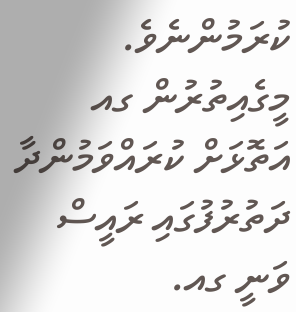ކުރަމުންނެވެ.
މީގެއިތުރުން ގއ އަތޮޅަށް ކުރައްވަމުންދާ ދަތުރުފުގައި ރައީސް ވަނީ ގއ.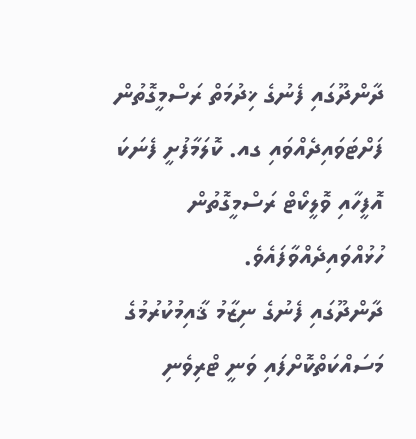ދާންދޫގައި ފެނުގެ ޚިދުމަތް ރަސްމީގޮތުން ފަށްޓަވައިދެއްވައި ގއ. ކޮލަމާފުށީ ފެނަކަ އޮފީހާއި ވޮލީކޯޓް ރަސްމީގޮތުން ހުޅުއްވައިދެއްވާފައެވެ.
ދާންދޫގައި ފެނުގެ ނިޒާމު ޤާއިމުކުރުމުގެ މަސައްކަތްކޮށްފައި ވަނީ ޓްރިވެނި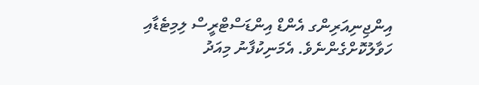އިންޖިނިއަރިންގ އެންޑް އިންޑަސްޓްރީސް ލިމިޓެޑާއި ހަވާލުކޮށްގެންނެވެ. އެމަނިކުފާނު މިއަދު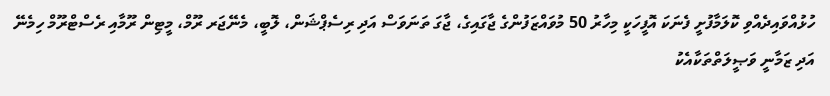ހުޅުއްވައިދެއްވި ކޮލަމާފުށީ ފެނަކަ އޮފީހަކީ މިހާރު 50 މުވައްޒަފުންގެ ޖާގައިގެ، ޖާގަ ތަނަވަސް އަދި ރިސެޕްޝަން، ލޮބީ، މެނޭޖަރ ރޫމް، މީޓިން ރޫމާއި ރެސްޓްރޫމް ހިމެނޭ އަދި ޒަމާނީ ވަޞީލަތްތަކާއެކު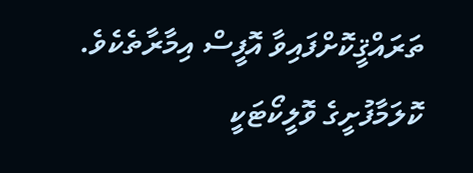ތަރައްޤީކޮށްފައިވާ އޮފީސް އިމާރާތެކެވެ. ކޮލަމާފުށީގެ ވޮލީކޯޓަކީ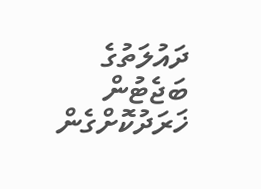ދައުލަތުގެ ބަޖެޓުން ޚަރަދުކޮށްގެން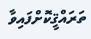ތަރައްޤީކޮށްފައިވާ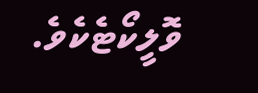ވޮލީކޯޓެކެވެ.